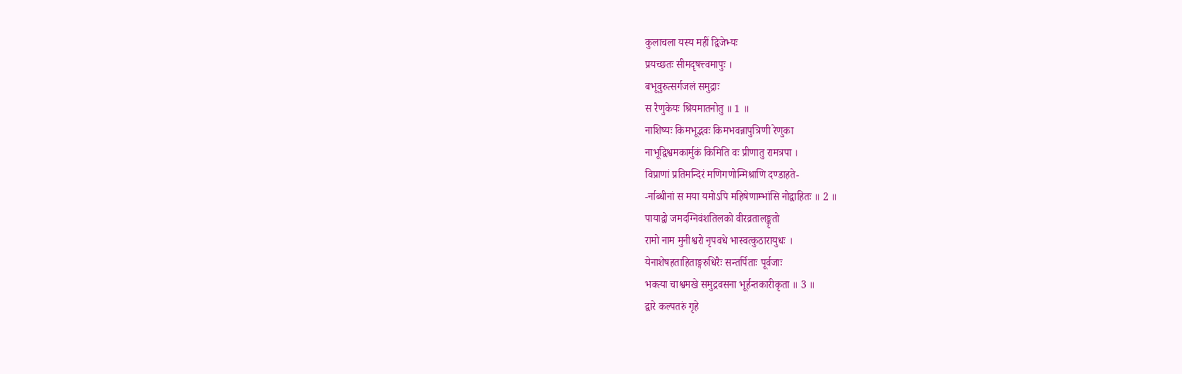कुलाचला यस्य महीं द्विजेभ्यः
प्रयच्छतः सीमदृषत्त्वमापुः ।
बभूवुरुत्सर्गजलं समुद्राः
स रैणुकेयः श्रियमातनोतु ॥ 1 ॥
नाशिष्यः किमभूद्भवः किमभवन्नापुत्रिणी रेणुका
नाभूद्विश्वमकार्मुकं किमिति वः प्रीणातु रामत्रपा ।
विप्राणां प्रतिमन्दिरं मणिगणोन्मिश्राणि दण्डाहते-
-र्नाब्धीनां स मया यमोऽपि महिषेणाम्भांसि नोद्वाहितः ॥ 2 ॥
पायाद्वो जमदग्निवंशतिलको वीरव्रतालङ्कृतो
रामो नाम मुनीश्वरो नृपवधे भास्वत्कुठारायुधः ।
येनाशेषहताहिताङ्गरुधिरैः सन्तर्पिताः पूर्वजाः
भक्त्या चाश्वमखे समुद्रवसना भूर्हन्तकारीकृता ॥ 3 ॥
द्वारे कल्पतरुं गृहे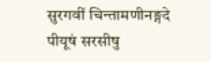सुरगवीं चिन्तामणीनङ्गदे
पीयूषं सरसीषु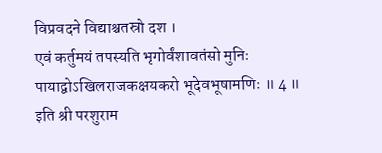विप्रवदने विद्याश्चतस्रो दश ।
एवं कर्तुमयं तपस्यति भृगोर्वंशावतंसो मुनिः
पायाद्वोऽखिलराजकक्षयकरो भूदेवभूषामणिः ॥ 4 ॥
इति श्री परशुराम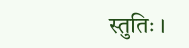स्तुतिः ।